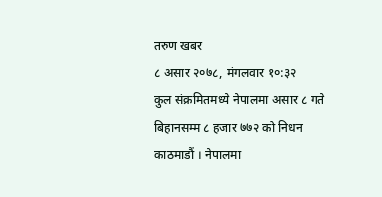तरुण खबर
८ असार २०७८, मंगलवार १०:३२
कुल संक्रमितमध्ये नेपालमा असार ८ गते बिहानसम्म ८ हजार ७७२ को निधन
काठमाडौं । नेपालमा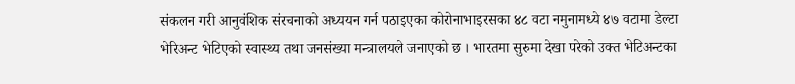संकलन गरी आनुवंशिक संरचनाको अध्ययन गर्न पठाइएका कोरोनाभाइरसका ४८ वटा नमुनामध्ये ४७ वटामा डेल्टा भेरिअन्ट भेटिएको स्वास्थ्य तथा जनसंख्या मन्त्रालयले जनाएको छ । भारतमा सुरुमा देखा परेको उक्त भेटिअन्टका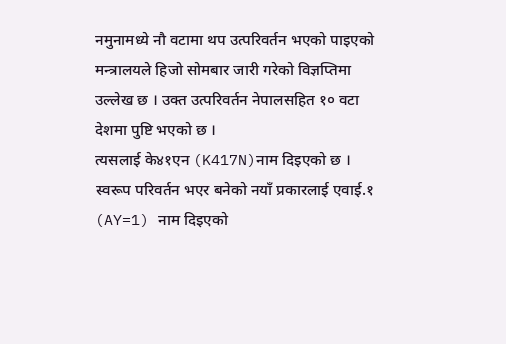नमुनामध्ये नौ वटामा थप उत्परिवर्तन भएको पाइएको मन्त्रालयले हिजो सोमबार जारी गरेको विज्ञप्तिमा उल्लेख छ । उक्त उत्परिवर्तन नेपालसहित १० वटा देशमा पुष्टि भएको छ ।
त्यसलाई के४१एन (K417N)नाम दिइएको छ । स्वरूप परिवर्तन भएर बनेको नयाँ प्रकारलाई एवाई.१ (AY=1) नाम दिइएको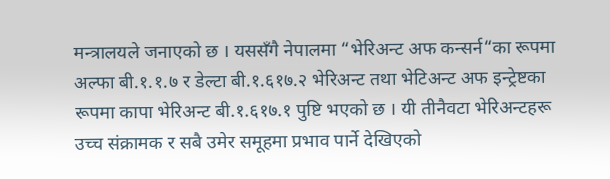मन्त्रालयले जनाएको छ । यससँगै नेपालमा “भेरिअन्ट अफ कन्सर्न“का रूपमा अल्फा बी.१.१.७ र डेल्टा बी.१.६१७.२ भेरिअन्ट तथा भेटिअन्ट अफ इन्ट्रेष्टका रूपमा कापा भेरिअन्ट बी.१.६१७.१ पुष्टि भएको छ । यी तीनैवटा भेरिअन्टहरू उच्च संक्रामक र सबै उमेर समूहमा प्रभाव पार्ने देखिएको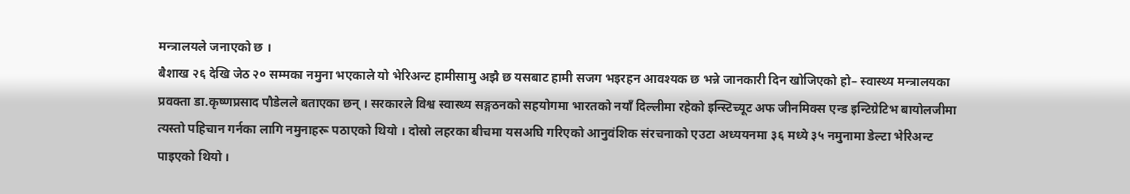मन्त्रालयले जनाएको छ ।
बैशाख २६ देखि जेठ २० सम्मका नमुना भएकाले यो भेरिअन्ट हामीसामु अझै छ यसबाट हामी सजग भइरहन आवश्यक छ भन्ने जानकारी दिन खोजिएको हो– स्वास्थ्य मन्त्रालयका प्रवक्ता डा.कृष्णप्रसाद पौडेलले बताएका छन् । सरकारले विश्व स्वास्थ्य सङ्गठनको सहयोगमा भारतको नयाँ दिल्लीमा रहेको इन्स्टिच्यूट अफ जीनमिक्स एन्ड इन्टिग्रेटिभ बायोलजीमा त्यस्तो पहिचान गर्नका लागि नमुनाहरू पठाएको थियो । दोस्रो लहरका बीचमा यसअघि गरिएको आनुवंशिक संरचनाको एउटा अध्ययनमा ३६ मध्ये ३५ नमुनामा डेल्टा भेरिअन्ट पाइएको थियो ।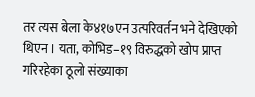तर त्यस बेला के४१७एन उत्परिवर्तन भने देखिएको थिएन । यता, कोभिड–१९ विरुद्धको खोप प्राप्त गरिरहेका ठूलो संख्याका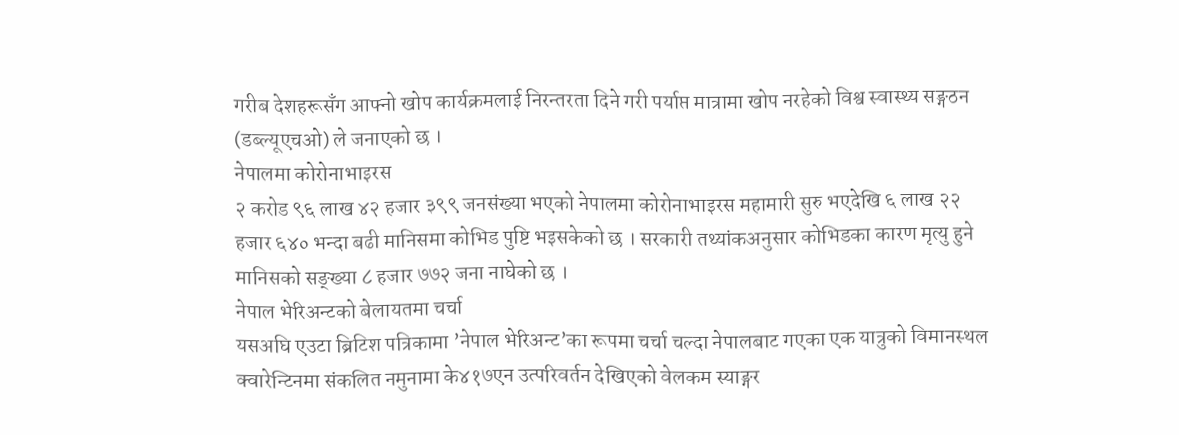गरीब देशहरूसँग आफ्नो खोप कार्यक्रमलाई निरन्तरता दिने गरी पर्याप्त मात्रामा खोप नरहेको विश्व स्वास्थ्य सङ्गठन (डब्ल्यूएचओ) ले जनाएको छ ।
नेपालमा कोरोनाभाइरस
२ करोड ९६ लाख ४२ हजार ३९९ जनसंख्या भएको नेपालमा कोरोनाभाइरस महामारी सुरु भएदेखि ६ लाख २२ हजार ६४० भन्दा बढी मानिसमा कोभिड पुष्टि भइसकेको छ । सरकारी तथ्यांकअनुसार कोभिडका कारण मृत्यु हुने मानिसको सङ्ख्या ८ हजार ७७२ जना नाघेको छ ।
नेपाल भेरिअन्टको बेलायतमा चर्चा
यसअघि एउटा ब्रिटिश पत्रिकामा ’नेपाल भेरिअन्ट’का रूपमा चर्चा चल्दा नेपालबाट गएका एक यात्रुको विमानस्थल क्वारेन्टिनमा संकलित नमुनामा के४१७एन उत्परिवर्तन देखिएको वेलकम स्याङ्गर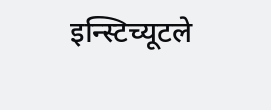इन्स्टिच्यूटले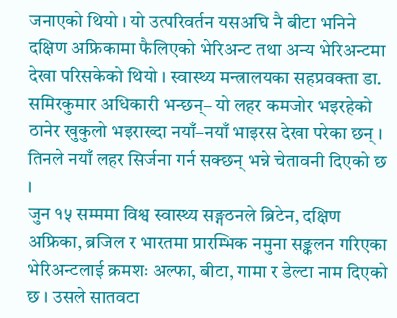जनाएको थियो । यो उत्परिवर्तन यसअघि नै बीटा भनिने दक्षिण अफ्रिकामा फैलिएको भेरिअन्ट तथा अन्य भेरिअन्टमा देखा परिसकेको थियो । स्वास्थ्य मन्त्रालयका सहप्रवक्ता डा. समिरकुमार अधिकारी भन्छन्– यो लहर कमजोर भइरहेको ठानेर खुकुलो भइराख्दा नयाँ–नयाँ भाइरस देखा परेका छन् । तिनले नयाँ लहर सिर्जना गर्न सक्छन् भन्ने चेतावनी दिएको छ ।
जुन १५ सम्ममा विश्व स्वास्थ्य सङ्गठनले ब्रिटेन, दक्षिण अफ्रिका, ब्रजिल र भारतमा प्रारम्भिक नमुना सङ्कलन गरिएका भेरिअन्टलाई क्रमशः अल्फा, बीटा, गामा र डेल्टा नाम दिएको छ । उसले सातवटा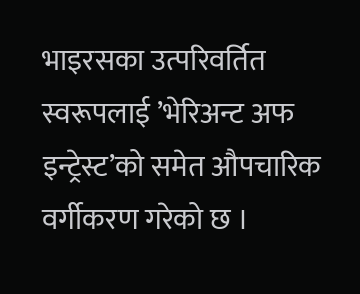भाइरसका उत्परिवर्तित स्वरूपलाई ’भेरिअन्ट अफ इन्ट्रेस्ट’को समेत औपचारिक वर्गीकरण गरेको छ ।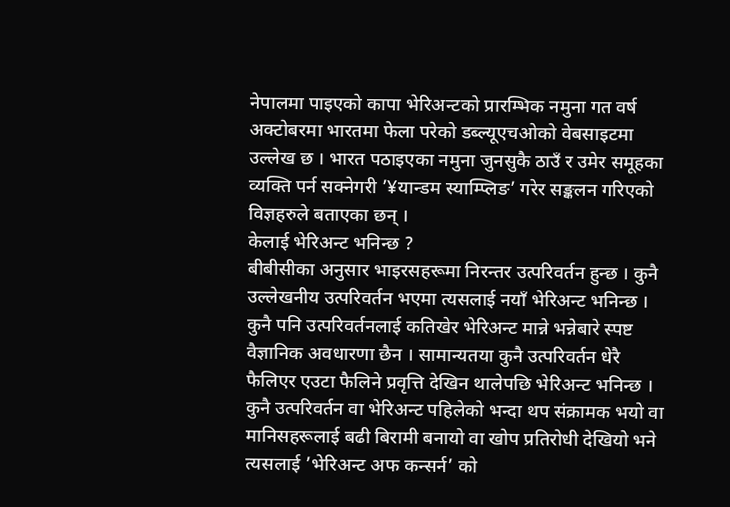नेपालमा पाइएको कापा भेरिअन्टको प्रारम्भिक नमुना गत वर्ष अक्टोबरमा भारतमा फेला परेको डब्ल्यूएचओको वेबसाइटमा उल्लेख छ । भारत पठाइएका नमुना जुनसुकै ठाउँ र उमेर समूहका व्यक्ति पर्न सक्नेगरी ’¥यान्डम स्याम्प्लिङ’ गरेर सङ्कलन गरिएको विज्ञहरुले बताएका छन् ।
केलाई भेरिअन्ट भनिन्छ ?
बीबीसीका अनुसार भाइरसहरूमा निरन्तर उत्परिवर्तन हुन्छ । कुनै उल्लेखनीय उत्परिवर्तन भएमा त्यसलाई नयाँ भेरिअन्ट भनिन्छ । कुनै पनि उत्परिवर्तनलाई कतिखेर भेरिअन्ट मान्ने भन्नेबारे स्पष्ट वैज्ञानिक अवधारणा छैन । सामान्यतया कुनै उत्परिवर्तन धेरै फैलिएर एउटा फैलिने प्रवृत्ति देखिन थालेपछि भेरिअन्ट भनिन्छ ।
कुनै उत्परिवर्तन वा भेरिअन्ट पहिलेको भन्दा थप संक्रामक भयो वा मानिसहरूलाई बढी बिरामी बनायो वा खोप प्रतिरोधी देखियो भने त्यसलाई ’भेरिअन्ट अफ कन्सर्न’ को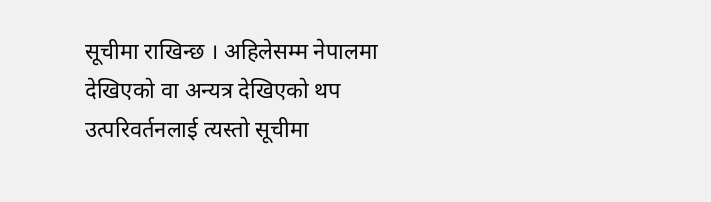सूचीमा राखिन्छ । अहिलेसम्म नेपालमा देखिएको वा अन्यत्र देखिएको थप उत्परिवर्तनलाई त्यस्तो सूचीमा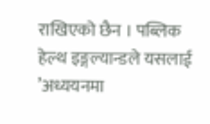राखिएको छैन । पब्लिक हेल्थ इङ्गल्यान्डले यसलाई ’अध्ययनमा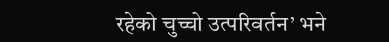रहेको चुच्चो उत्परिवर्तन’ भने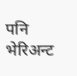पनि भेरिअन्ट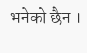भनेको छैन ।